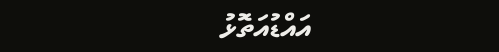އައްޑުއަތޮޅު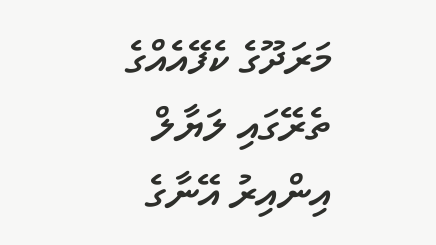މަރަދޫގެ ކެފޭއެއްގެ ތެރޭގައި ލަޔާލް އިންއިރު އޭނާގެ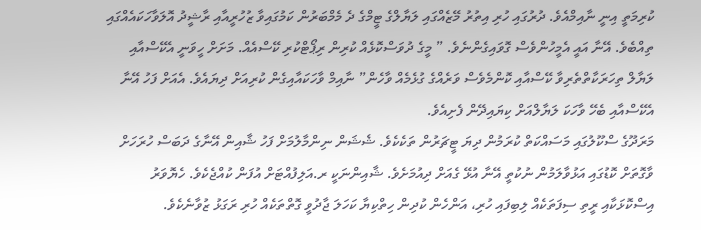ކުރިމަތީ އިނީ ނާއިމްއެވެ. ދުރުގައި ހުރި އިތުރު މޭޒެއްގައި ލަޔާލްގެ ޓީމްގެ ދެ މެމްބަރުން ކަމުގައިވާ ޒުހުރީއާއި ރާޝީދު އޮލަވާހަކައެއްގައި ތިއްބެވެ. އޭނާ އައީ އެމީހުންވެސް ގޮވައިގެންނެވެ. ” މީގެ ދުވަސްކޮޅެއް ކުރިން ރިޕޯޓްކުރި ކޭސްއެއް. މަށަށް ހީވަނީ އެކޭސްއާއި ލަޔާލް ތިހަރަކާތްތެރިވާ ކޭސްއާއި ކޮންމެވެސް ވަރެއްގެ ގުޅެމެއް ވާހެން” ނާއިމް ވާހަކައާއިގެން ކުރިއަށް ދިޔައެވެ. އެއަށް ފަހު އޭނާ އެކޭސްއާއި ބެހޭ ވާހަކަ ލަޔާލްއަށް ކިޔައިދޭން ފެށިއެވެ.
މަރަދޫގެ ސްކޫލުގައި މަސައްކަތް ކުރަމުން ދިޔަ ޓީޗަރުން ތަކެކެވެ. ޝެޝަން ނިންމާލުމަށް ފަހު ޝާއިން އޭނާގެ ދަބަސް ހުރަހަށް ވާގޮތަށް ކޮޑުގައި އަޅުވާލަމުން ނުކުތީ އޭނާ އުޅޭ ގެއަށް ދިއުމަށެވެ. ޝާއިންނަކީ ރ.އަލިފުއްޓަށް އުފަން ކުއްޖެކެވެ. ހެޔޮވަރު އިސްކޮޅަކާއި ރީތި ސިފަތަކެއް ލިބިފައި ހުރި، އަންހެން ކުދިން ހިތްކިޔާ ކަހަލަ ޖާދުވީ ގޮތްތަކެއް ހުރި ރަގަޅު ޒުވާނެކެވެ.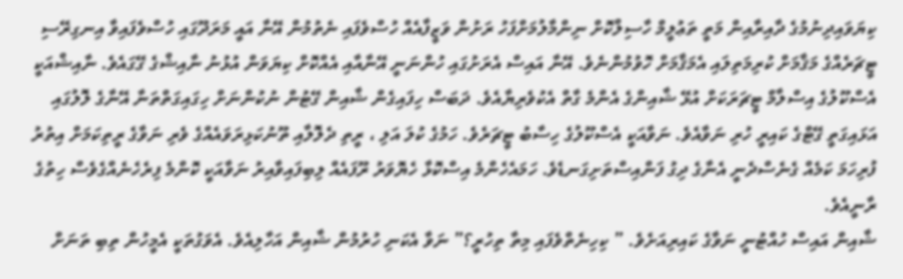ކިޔަވައިދިނުމުގެ ދާއިރާއިން މަތީ ތަޢުލީމް ހާސިލްކޮށް ނިންމާލުމަށްފަހު ރަށުން ވަޒީފާއެއް ހުސްވެފައި ނެތުމުން އޭނާ އައީ މަރަދޫގައި ހުސްވެފައިވާ އިނގިރޭސި ޓީޗަރެއްގެ މަޤާމަށް ކުރިމަތިލައި އެމަޤާމަށް ހޮވުމުންނެވެ. އޭނާ އައިސް އެރަށުގައި ހުންނަނީ އޭނާއާއި އެއްކޮށް ކިޔަވަން އުޅުނު ނާއިޝްގެ ގޭގައެވެ. ނާއިޝްއަކީ އެސްކޫލުގެ އިސްލާމް ޓީޗަރަކަށް އުޅޭ ޝާއިންގެ އެންމެ ގާތް އެކުވެރިޔާއެވެ. ދަބަސް ހިފައިގެން ޝާއިން ގޭޓުން ނުކުންނަށް ހިގައިގަތްތަނާ އޭނާގެ ލޮލުގައި އަޅައިގަތީ ގޭޓްގެ ކައިރީ ހުރި ނަވާއެވެ. ނަވާއަކީ އެސްކޫލުގެ ހިސާބު ޓީޗަރެވެ. ހަމުގެ ކުލަ އަލި ، ރީތި ދެލޮލާއި ތޫނުކަޅިރަވައެއްގެ ވެރި ނަވާގެ ރީތިކަމަށް އިތުރު ފުރިހަމަ ކަމެއް ގެނެސްދެނީ އެނާގެ ދިގު ފަންއިސްތަށިގަނޑެވެ. ހަމައެހެންމެ އިސްކޮޅާ ހެޔޮވަރު ރޫފައެއް ލިބިފައިވާއިރު ނަވާއަކީ ކޮންމެ ފިރެހެނެއްގެވެސް ހިތުގެ ރާނީއެވެ.
ޝާއިން އައިސް ހުއްޓުނީ ނަވާގެ ކައިރިއަށެވެ. ” ކިހިނެތްވެފައި މިތާ ތިހުރީ؟” ނަވާ އެކަނި ހުރުމުން ޝާއިން އަހާލިއެވެ. އެވަގުތަކީ އެމީހުން ތިބި ތަނަށް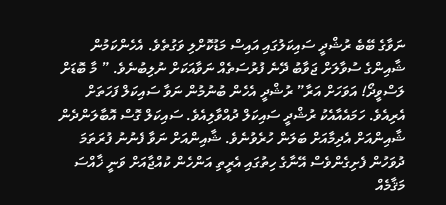ނަވާގެ ބޭބެ ރުޝްދީ ސައިކަލުގައި އައިސް މަޑުކޮށްލި ވަގުތެވެ. އެހެންކަމުން ޝާއިންގެ ސުވާލަށް ޖަވާބު ދޭނެ ފުރުސަތެއް ނަވާއަކަށް ނުލިބުނެވެ. ” މާ ބޮޑަށް ލަސްވީދޯ! އަވަހަށް އަރާ” ރުޝްދީ އެހެން ބުނުމުން ނަވާ ސައިކަލް ފަހަތަށް އެރިއެވެ. ހަމައެއާއެކު ރުޝްދީ ސައިކަލް ދުއްވާލިއެވެ. ސައިކަލް ގޮސް އޮބާލަންދެން ޝާއިންއަށް އެދިމާއަށް ބަލަން ހުރެވުނެވެ. ޝާއިންއަށް ނަވާ ފެނުނު ފުރަތަމަ ދުވަހުން ފެށިގެންވެސް އޭނާގެ ހިތުގައި އެރީތި އަންހެން ކުއްޖާއަށް ވަނީ ޚާއްސަ މަޤާމެއް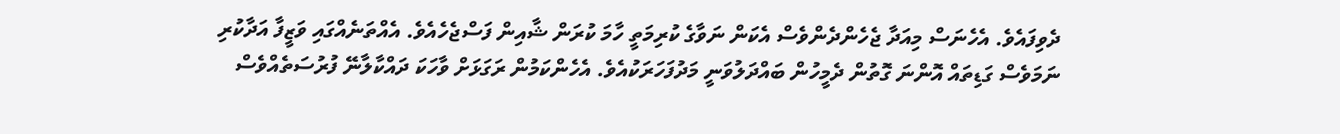ދެވިފައެވެ. އެހެނަސް މިއަދާ ޖެހެންދެންވެސް އެކަން ނަވާގެ ކުރިމަތީ ހާމަ ކުރަން ޝާއިން ފަސްޖެހެއެވެ. އެއްތަނެއްގައި ވަޒީފާ އަދާކުރި ނަމަވެސް ގަޑިތައް އޮންނަ ގޮތުން ދެމީހުން ބައްދަލުވަނީ މަދުފަހަރަކުއެވެ. އެހެންކަމުން ރަގަޅަށް ވާހަކަ ދައްކާލާނޭ ފުރުސަތެއްވެސް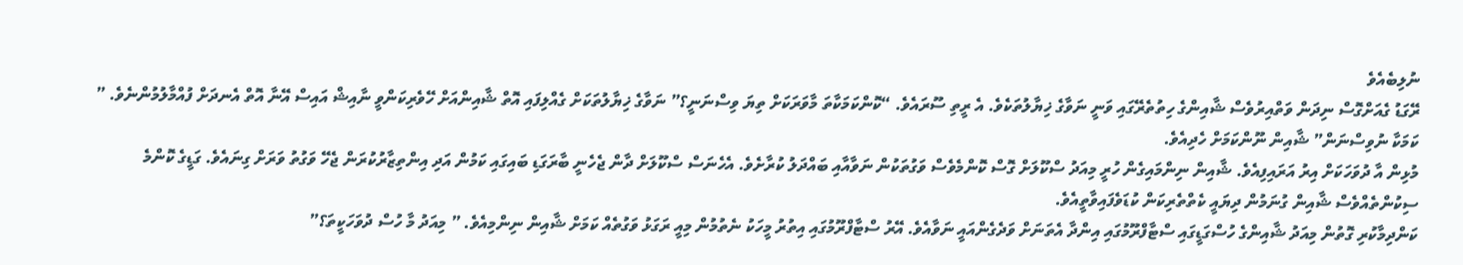ނުލިބެއެވެ
ރޭގަޑު ގެއަށްގޮސް ނިދަން ވަތްއިރުވެސް ޝާއިންގެ ހިތުތެރޭގައި ވަނީ ނަވާގެ ޚިޔާލުތަކެވެ. އެ ރީތި ސޫރައެވެ. “ކޮންކަމަކާތަ މާވަރަކަށް ތިޔަ ވިސްނަނީ؟” ނަވާގެ ޚިޔާލުތަކަށް ގެއްލިފައި އޮތް ޝާއިންއަށް ހޭވެރިކަންވީ ނާއިޝް އައިސް އޭނާ އޮތް އެނދަށް ފުއްމާލުމުންނެވެ. ” ކަމަކާ ނުވިސްނަން” ޝާއިން ނޫންކަމަށް ހެދިއެވެ.
މުޅިން އާ ދުވަހަކަށް އިރު އަރައިފިއެވެ. ޝާއިން ނިންމައިގެން ހުރީ މިއަދު ސްކޫލަށް ގޮސް ކޮންމެވެސް ވަގުތަކުން ނަވާއާއި ބައްދަލު ކުރާށެވެ. އެހެނަސް ސްކޫލަށް ދާން ޖެހެނީ ބާރަގަޑި ބައިގައި ކަމުން އަދި އިންތިޒާރުކުރަން ޖެހޭ ވަގުތު ވަރަށް ގިނައެވެ. ގަޑީގެ ކޮންމެ ސިކުންތެއްވެސް ޝާއިން ގުނަމުން ދިޔައީ ކެތްތެރިކަން ކުޑަވެފައިވާތީއެވެ.
ކަންދިމާކުރި ގޮތުން މިއަދު ޝާއިންގެ ހުސްގަޑީގައި ސްޓާފްރޫމުގައި އިންދާ އެތަނަށް ވަދެގެންއައީ ނަވާއެވެ. އޭރު ސްޓާފްރޫމުގައި އިތުރު މީހަކު ނެތުމުން މިއީ ރަގަޅު ވަގުތެއް ކަމަށް ޝާއިން ނިންމިއެވެ. ” މިއަދު މާ ހުސް ދުވަހަކީތަ؟”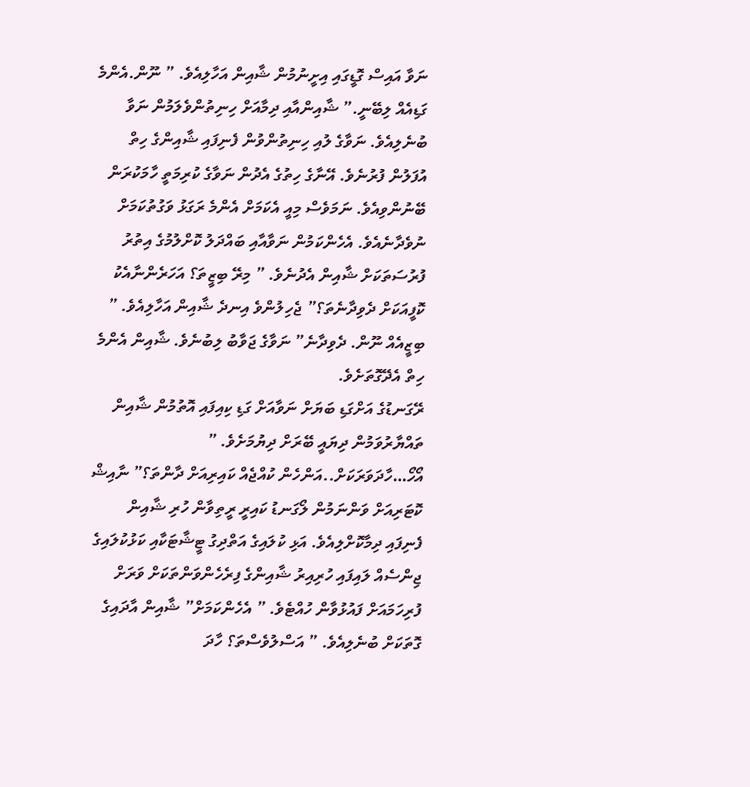ނަވާ އައިސް ގޮޑީގައި އިށީނުމުން ޝާއިން އަހާލިއެވެ. ” ނޫން.އެންމެ ގަޑިއެއް ލިބޭނީ.” ޝާއިންއާއި ދިމާއަށް ހިނިތުންވެލަމުން ނަވާ ބުނެލިއެވެ. ނަވާގެ ލުއި ހިނިތުންވުން ފެނިފައި ޝާއިންގެ ހިތް އުފަލުން ފުރުނެވެ. އޭނާގެ ހިތުގެ އެދުން ނަވާގެ ކުރިމަތީ ހާމަކުރަން ބޭނުންވިއެވެ. ނަމަވެސް މިއީ އެކަމަށް އެންމެ ރަގަޅު ވަގުތުކަމަށް ނުވެދާނެއެވެ. އެހެންކަމުން ނަވާއާއި ބައްދަލު ކޮށްލުމުގެ އިތުރު ފުރުސަތަކަށް ޝާއިން އެދުނެވެ. ” މިރޭ ބިޒީތަ؟ އަހަރެންނާއެކު ކޮފީއަކަށް ދެވިދާނެތަ؟” ޖެހިލުންވެ އިނދެ ޝާއިން އަހާލިއެވެ. ” ބިޒީއެއް ނޫން. ދެވިދާނެ” ނަވާގެ ޖަވާބު ލިބުނެވެ. ޝާއިން އެންމެ ހިތް އެދޭގޮތަށެވެ.
ރޭގަނޑުގެ އަށްގަޑި ބަޔަށް ނަވާއަށް ގަޑި ކިއިފައި އޮތުމުން ޝާއިން ތައްޔާރުވަމުން ދިޔައީ ބޭރަށް ދިޔުމަށެވެ. ” އޯހޯ…ހާދަވަރަކަށް..އަންހެން ކުއްޖެއް ކައިރިއަށް ދާންތަ؟” ނާއިޝް ކޮޓަރިއަށް ވަންނަމުން ލޯގަނޑު ކައިރީ ރީތިވާން ހުރި ޝާއިން ފެނިފައި ދިމާކޮށްލިއެވެ. އަޅި ކުލައިގެ އަތްދިގު ޓީޝާޓަކާއި ކަޅުކުލައިގެ ޖިންސެއް ލައިފައި ހުރިއިރު ޝާއިންގެ ފިރެހެންވަންތަކަށް ވަރަށް ފުރިހަމައަށް ފައުޅުވާން ހުއްޓެވެ. ” އެހެންކަމަށް” ޝާއިން އާދައިގެ ގޮތަކަށް ބުނެލިއެވެ. ” އަސްލުވެސްތަ؟ ހާދަ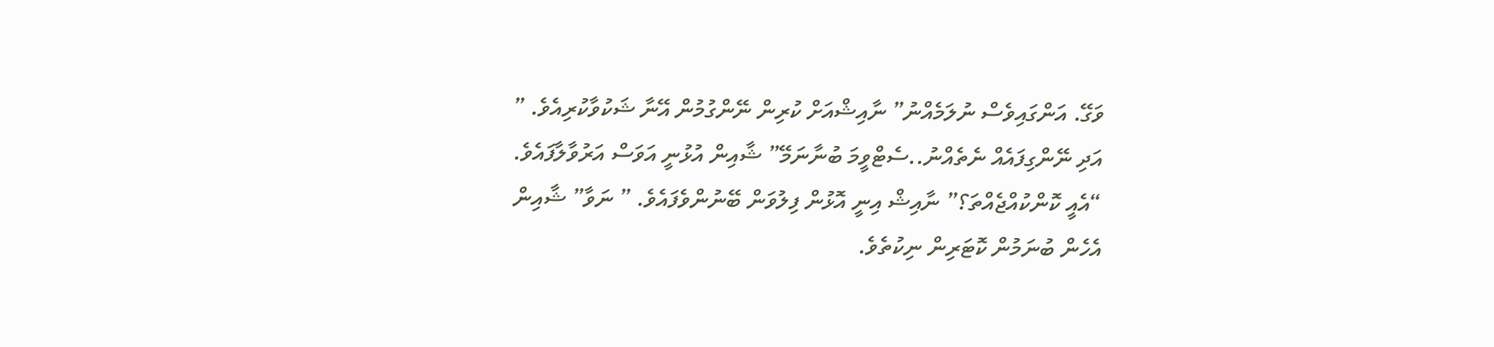ވަގޭ. އަންގައިވެސް ނުލަމެއްނު” ނާއިޝްއަށް ކުރިން ނޭންގުމުން އޭނާ ޝަކުވާކުރިއެވެ. ” އަދި ނޭންގިފައެއް ނެތެއްނު..ސެޓްވީމަ ބުނާނަމޭ” ޝާއިން އުޅުނީ އަވަސް އަރުވާލާފައެވެ. “އެއީ ކޮންކުއްޖެއްތަ؟” ނާއިޝް އިނީ އޮޅުން ފިލުވަން ބޭނުންވެފައެވެ. ” ނަވާ” ޝާއިން އެހެން ބުނަމުން ކޮޓަރިން ނިކުތެވެ.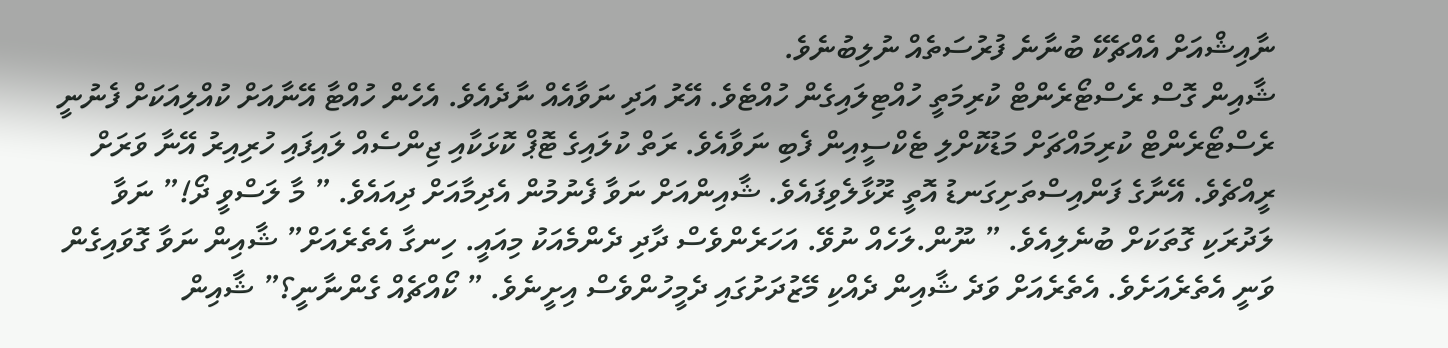ނާއިޝްއަށް އެއްޗެކޭ ބުނާނެ ފުރުސަތެއް ނުލިބުނެވެ.
ޝާއިން ގޮސް ރެސްޓޯރެންޓް ކުރިމަތީ ހުއްޓިލައިގެން ހުއްޓެވެ. އޭރު އަދި ނަވާއެއް ނާދެއެވެ. އެހެން ހުއްޓާ އޭނާއަށް ކުއްލިއަކަށް ފެނުނީ ރެސްޓޯރެންޓް ކުރިމައްޗަށް މަޑުކޮށްލި ޓެކްސީއިން ފެބި ނަވާއެވެ. ރަތް ކުލައިގެ ޓޮޕް ކޮޅަކާއި ޖިންސެއް ލައިފައި ހުރިއިރު އޭނާ ވަރަށް ރީއްޗެވެ. އޭނާގެ ފަންއިސްތަށިގަނޑު އޮތީ ރޫޅާލެވިފައެވެ. ޝާއިންއަށް ނަވާ ފެނުމުން އެދިމާއަށް ދިއައެވެ. ” މާ ލަސްވީ ދޯ!” ނަވާ ލަދުރަކި ގޮތަކަށް ބުނެލިއެވެ. ” ނޫން.ލަހެއް ނުވޭ. އަހަރެންވެސް ދާދި ދެންމެއަކު މިއައީ. ހިނގާ އެތެރެއަށް” ޝާއިން ނަވާ ގޮވައިގެން ވަނީ އެތެރެއަށެވެ. އެތެރެއަށް ވަދެ ޝާއިން ދެއްކި މޭޒުދަށުގައި ދެމީހުންވެސް އިށީނެވެ. ” ކޯއްޗެއް ގެންނާނީ؟” ޝާއިން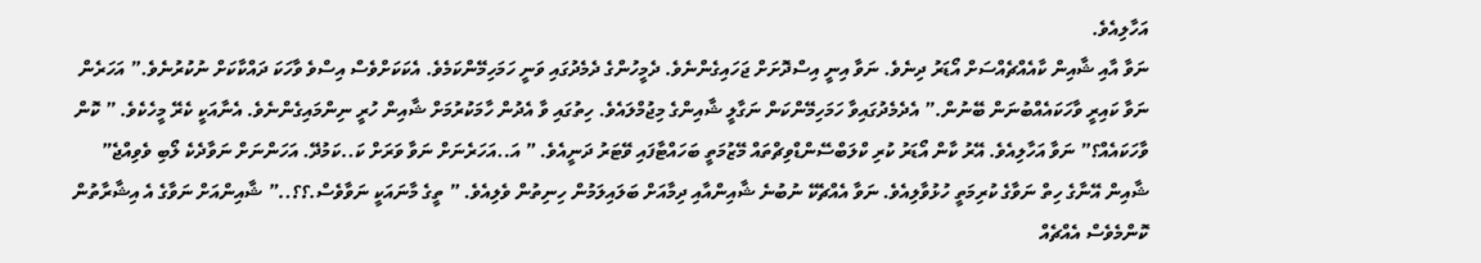އަހާލިއެވެ.
ނަވާ އާއި ޝާއިން ކާއެއްޗެއްސަށް އޯޑަރު ދިނެވެ. ނަވާ އިނީ އިސްދޮށަށް ޖަހައިގެންނެވެ. ދެމީހުންގެ ދެމެދުގައި ވަނީ ހަމަހިމޭންކަމެވެ. އެކަކަށްވެސް އިސްވެ ވާހަކަ ދައްކާކަށް ނުކުރުނެވެ.” އަހަރެން ނަވާ ކައިރީ ވާހަކައެއްބުނަން ބޭނުން.” އެދެމެދުގައިވާ ހަމަހިމޭންކަން ނަގާލީ ޝާއިންގެ މިޖުމްލައެވެ. ހިތުގައި ވާ އެދުން ހާމަކުރުމަށް ޝާއިން ހުރީ ނިންމައިގެންނެވެ. އެނާއަކީ ކެރޭ މީހެކެވެ. ” ކޮން ވާހަކައެއް؟” ނަވާ އަހާލިއެވެ. އޭރު ކާން އޯޑަރު ކުރި ކްލަބްސޭންޑްވިޗްތައް މޭޒުމަތީ ބަހައްޓާފައި ވޭޓަރު ދަނީއެވެ. ” އަ..އަހަރެނަށް ނަވާ ވަރަށް ކަ..ކަމުދޭ. އަހަންނަށް ނަވާދެކެ ލޯބި ވެވިއްޖެ” ޝާއިން އޭނާގެ ހިތް ނަވާގެ ކުރިމަތީ ހުޅުވާލިއެވެ. ނަވާ އެއްޗެކޭ ނުބުނެ ޝާއިންއާއި ދިމާއަށް ބަލައިލަމުން ހިނިތުން ވެލިއެވެ. ” ތީގެ މާނައަކީ ނަވާވެސް.؟؟..” ޝާއިންއަށް ނަވާގެ އެ އިޝާރާތުން ކޮންމެވެސް އެއްޗެއް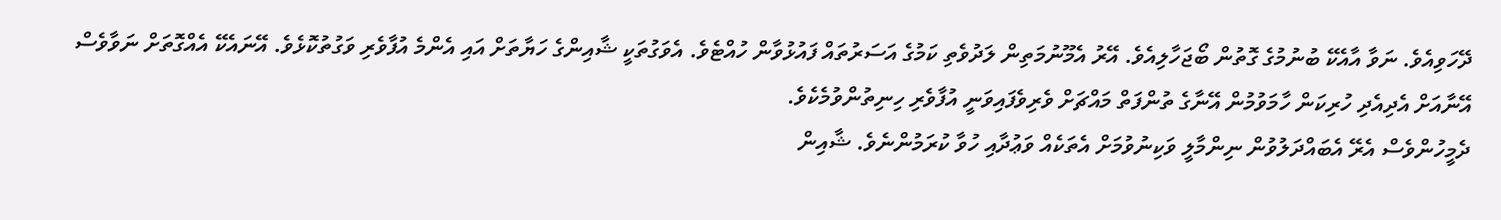ދޭހަވިއެވެ. ނަވާ އާއެކޭ ބުނުމުގެ ގޮތުން ބޯޖަހާލިއެވެ. އޭރު އެމޫނުމަތިން ލަދުވެތި ކަމުގެ އަސަރުތައް ފައުޅުވާން ހުއްޓެވެ. އެވަގުތަކީ ޝާއިންގެ ހަޔާތަށް އައި އެންމެ އުފާވެރި ވަގުތުކޮޅެވެ. އޭނައެކޭ އެއްގޮތަށް ނަވާވެސް އޭނާއަށް އެދިއެދި ހުރިކަން ހާމަވުމުން އޭނާގެ ތުންފަތް މައްޗަށް ވެރިވެފައިވަނީ އުފާވެރި ހިނިތުންވުމެކެވެ.
ދެމީހުންވެސް އެރޭ އެބައްދަލުވުން ނިންމާލީ ވަކިނުވުމަށް އެތަކެއް ވަޢުދާއި ހުވާ ކުރަމުންނެވެ. ޝާއިން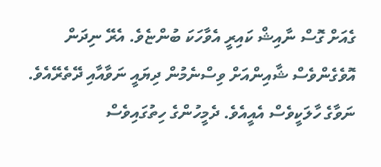ގެއަށް ގޮސް ނާއިޝް ކައިރީ އެވާހަކަ ބުންޏެވެ. އެރޭ ނިދަން އޮވެގެންވެސް ޝާއިންއަށް ވިސްނެމުން ދިޔައީ ނަވާއާއި ދޭތެރޭއެވެ. ނަވާގެ ހާލަކީވެސް އެއީއެވެ. ދެމީހުންގެ ހިތުގައިވެސް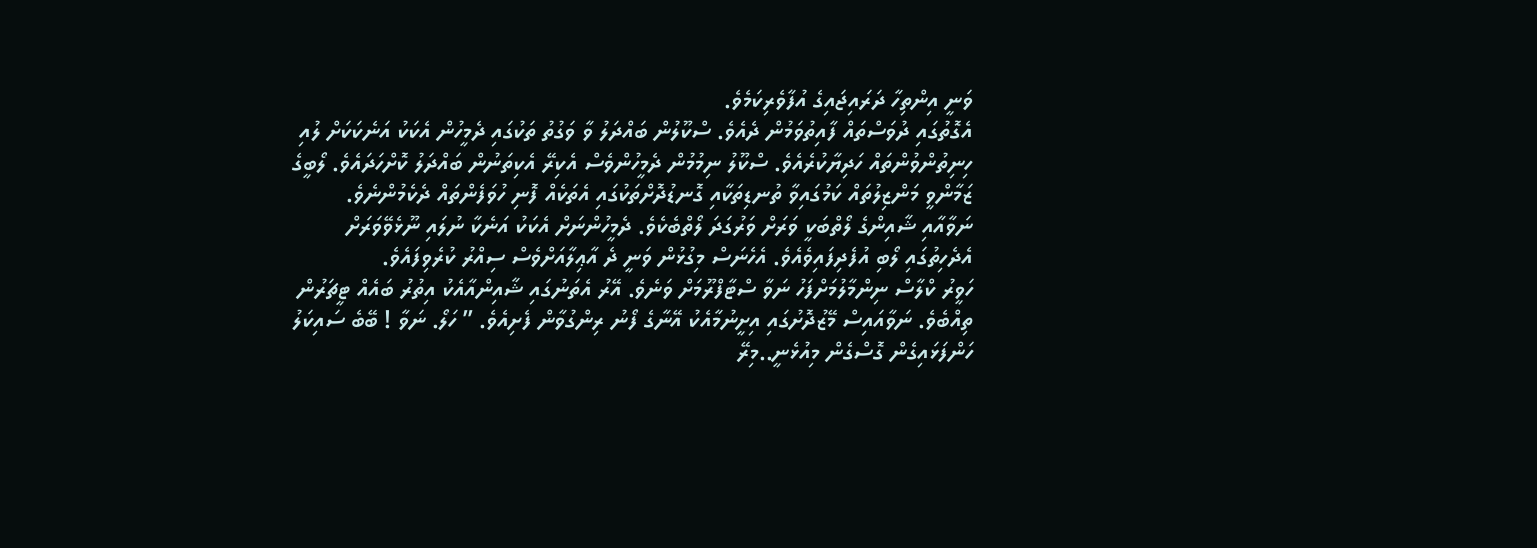ވަނީ އިންތިހާ ދަރައިޖައިގެ އުފާވެރިކަމެވެ.
އެގޮތުގައި ދުވަސްތައް ފާއިތުވަމުން ދެއެވެ. ސްކޫލުން ބައްދަލު ވާ ވަގުތު ތަކުގައި ދެމީހުން އެކަކު އަނެކަކަށް ލުއި ހިނިތުންވުންތައް ހަދިޔާކުރެއެވެ. ސްކޫލު ނިމުމުން ދެމީހުންވެސް އެކިރޭ އެކިތަނުން ބައްދަލު ކޮށްހަދައެވެ. ލޯބީގެ ޒަމާންވީ މަންޒިލުތައް ކަމުގައިވާ ތުނޑިތަކާއި ގޮނޑުދޮށްތަކުގައި އެތަކެއް ފޮނި ހުވަފެންތައް ދެކެމުންނެވެ. ނަވާއާއި ޝާއިންގެ ލޯތްބަކީ ވަރަށް ވަރުގަދަ ލޯތްބެކެވެ. ދެމީހުންނަށް އެކަކު އަނެކާ ނުލައި ނޫޅެވޭވަރަށް އެދެހިތުގައި ލޯބި އުފެދިފައިވެއެވެ. އެހެނަސް މިގުޅުން ވަނީ ދެ އާޢިލާއަށްވެސް ސިއްރު ކުރެވިފައެވެ.
ހަވީރު ކްލާސް ނިންމާލުމަށްފަހު ނަވާ ސްޓާފްރޫމަށް ވަނެވެ. އޭރު އެތަނުގައި ޝާއިންއާއެކު އިތުރު ބައެއް ޓީޗަރުން ތިއްބެވެ. ނަވާއައިސް މޭޒުދޮށުގައި އިށީނުމާއެކު އޭނާގެ ފޯނު ރިންގުވާން ފެށިއެވެ. ” ހަލޯ. ނަވާ ! ބޭބެ ސައިކަލު ހަންފަޅައިގެން ގޮސްގެން މިއުޅެނީ..މިރޭ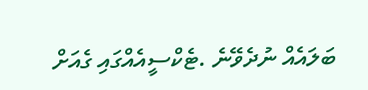ބަލައެއް ނުދެވޭނެ .ޓެކްސީއެއްގައި ގެއަށް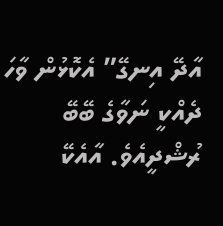އާދޭ އިނގޭ” އެކޮޅުން ވާހަ ދެއްކީ ނަވާގެ ބޭބޭ ރުޝްދީއެވެ. އާއެކޭ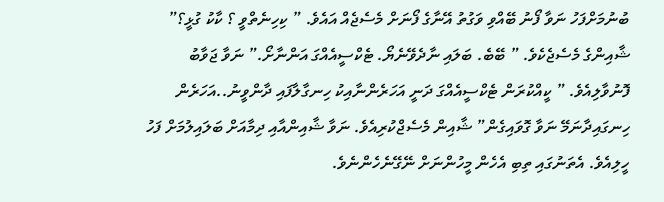ބުނުމަށްފަހު ނަވާ ފޯނު ބޭއްވި ވަގުތު އޭނާގެ ފޯނަށް މެސެޖެއް އައެވެ. ” ކިހިނެތްވީ ؟ ކާކު ގުޅީ؟” ޝާއިންގެ މެސެޖެކެވެ. ” ބޭބެ. ބަލައި ނާދެވޭނެޔޯ. ޓެކްސީއެއްގަ އަންނާށޯ.” ނަވާ ޖަވާބު ފޮނުވާލިއެވެ. ” ކީއްކުރަން ޓެކްސީއެއްގަ ދަނީ އަހަރެންނާއިކު ހިނގާލާފައި ދާންވީނު..އަހަރެން ހިނގައިދާނަމޭ ނަވާ ގޮވައިގެން” ޝާއިން މެސެޖްކުރިއެވެ. ނަވާ ޝާއިންއާއި ދިމާއަށް ބަލައިލުމަށް ފަހު ހީލިއެވެ. އެތަނުގައި ތިބި އެހެން މީހުންނަށް ނޭގޭނެހެންނެވެ.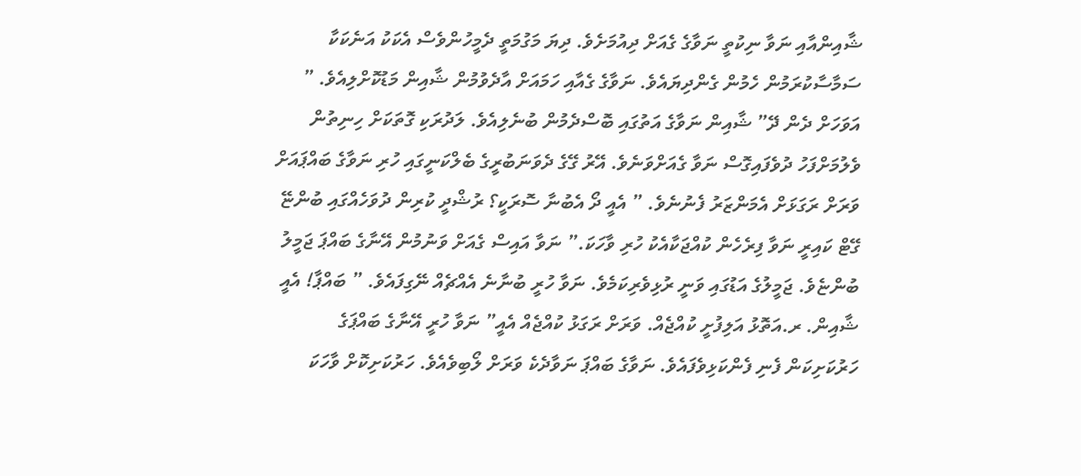ޝާއިންއާއި ނަވާ ނިކުތީ ނަވާގެ ގެއަށް ދިއުމަށެވެ. ދިޔަ މަގުމަތީ ދެމީހުންވެސް އެކަކު އަނެކަކާ ސަމާސާކުރަމުން ހެމުން ގެންދިޔައެވެ. ނަވާގެ ގެއާއި ހަމައަށް އާދެވުމުން ޝާއިން މަޑުކޮށްލިއެވެ. ” އަވަހަށް ދެން ދޭ” ޝާއިން ނަވާގެ އަތުގައި ބޮސްދެމުން ބުނެލިއެވެ. ލަދުރަކި ގޮތަކަށް ހިނިތުން ވެލުމަށްފަހު ދުވެފައިގޮސް ނަވާ ގެއަށްވަނެވެ. އޭރު ގޭގެ ދެވަނަބުރީގެ ބެލްކަނީގައި ހުރި ނަވާގެ ބައްޕައަށް ވަރަށް ރަގަޅަށް އެމަންޒަރު ފެނުނެވެ. ” އެއީ ދޯ އެބުނާ ސޮރަކީ؟ ރުޝްދީ ކުރިން ދުވަހެއްގައި ބުންޏޭ ގޭޓް ކައިރީ ނަވާ ފިރެހެން ކުއްޖަކާއެކު ހުރި ވާހަކަ.” ނަވާ އައިސް ގެއަށް ވަނުމުން އޭނާގެ ބައްޕަ ޖަމީލު ބުންޏެވެ. ޖަމީލުގެ އަޑުގައި ވަނީ ރުޅިވެރިކަމެވެ. ނަވާ ހުރީ ބުނާނެ އެއްޗެއް ނޭގިފައެވެ. ” ބައްޕާ! އެއީ ޝާއިން. ރ.އަތޮޅު އަލިފުށީ ކުއްޖެއް. ވަރަށް ރަގަޅު ކުއްޖެއް އެއީ” ނަވާ ހުރީ އޭނާގެ ބައްޕަގެ ހަރުކަށިކަން ފެނި ފެންކަޅިވެފައެވެ. ނަވާގެ ބައްޕަ ނަވާދެކެ ވަރަށް ލޯބިވެއެވެ. ހަރުކަށިކޮށް ވާހަކަ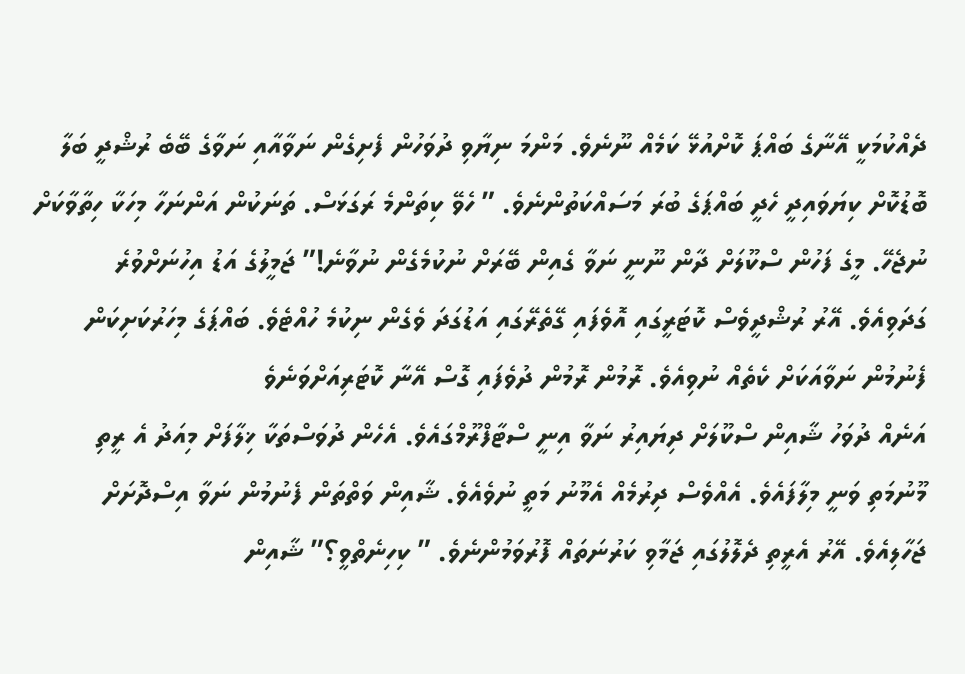ދެއްކުމަކީ އޭނާގެ ބައްޕަ ކޮށްއުޅޭ ކަމެއް ނޫނެވެ. މަންމަ ނިޔާވި ދުވަހުން ފެށިގެން ނަވާއާއި ނަވާގެ ބޭބެ ރުޝްދީ ބަލާ ބޮޑުކޮށް ކިޔަވައިދީ ހެދީ ބައްޕަގެ ބުރަ މަސައްކަތުންނެވެ. ” ހެވޭ ކިތަންމެ ރަގަޅަސް. ތަނަކުން އަންނަހާ މިހަކާ ހިތާވާކަށް ނުޖެހޭ. މީގެ ފަހުން ސްކޫލަށް ދާން ނޫނީ ނަވާ ގެއިން ބޭރަށް ނުކުމެގެން ނުވާނެ!” ޖަމީލުގެ އަޑު އިހުނަށްވުރެ ގަދަވިއެވެ. އޭރު ރުޝްދީވެސް ކޮޓަރީގައި އޮވެފައި ގޭތެރޭގައި އަޑުގަދަ ވެގެން ނިކުމެ ހުއްޓެވެ. ބައްޕަގެ މިހަރުކަށިކަން ފެނުމުން ނަވާއަކަށް ކެތެއް ނުވިއެވެ. ރޮމުން ރޮމުން ދުވެފައި ގޮސް އޭނާ ކޮޓަރިއަށްވަނެވެ
އަނެއް ދުވަހު ޝާއިން ސްކޫލަށް ދިޔައިރު ނަވާ އިނީ ސްޓާފްރޫމްގައެވެ. އެހެން ދުވަސްތަކާ ޚިލާފަށް މިއަދު އެ ރީތި މޫނުމަތި ވަނީ މިލާފައެވެ. އެއްވެސް ދިރުމެއް އެމޫނު މަތީ ނުވެއެވެ. ޝާއިން ވަތްތަން ފެނުމުން ނަވާ އިސްދޮށަށް ޖަހާލިއެވެ. އޭރު އެރީތި ދެލޮލުގައި ޖަމާވި ކަރުނަތައް ފޮރުވަމުންނެވެ. ” ކިހިނެތްވީ؟” ޝާއިން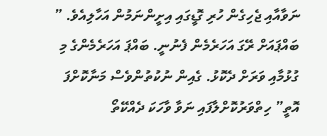ނަވާއާއި ޖެހިގެން ހުރި ގޮޑީގައި އިށީންނަމުން އަހާލިއެވެ. ” ބައްޕައަށް ރޭގަ އަހަރެމެން ފެނުނީ. ބައްޕަ އަހަރެމެންގެ މި ގުޅުމާއި ވަރަށް ދެކޮޅު. ގެއިން ނުކުތުންވެސް މަނާކޮށްފަ އޮތީ” ހިތްވަރުކޮށްލާފައި ނަވާ ވާހަކަ ދެއްކޭތޯ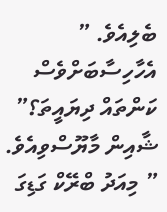ބެލިއެވެ. ” އެހާހިސާބަށްވެސް ކަންތައް ދިޔައީތަ؟” ޝާއިން މާޔޫސްވިއެވެ. ” މިއަދު ބްރޭކް ގަޑިގަ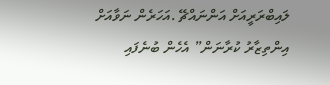ލައިބްރަރީއަށް އަންނައްޗޭ .އަހަރެން ނަވާއަށް އިންތިޒާރު ކުރާނަން” އެހެން ބުނެފައި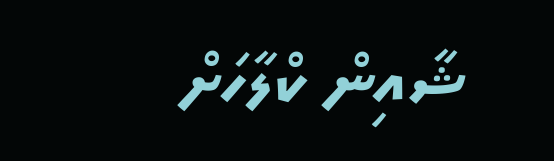ޝާއިން ކްލާހަށް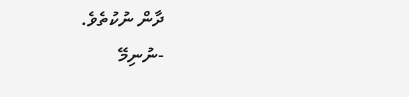ދާން ނުކުތެވެ.
-ނުނިމޭ